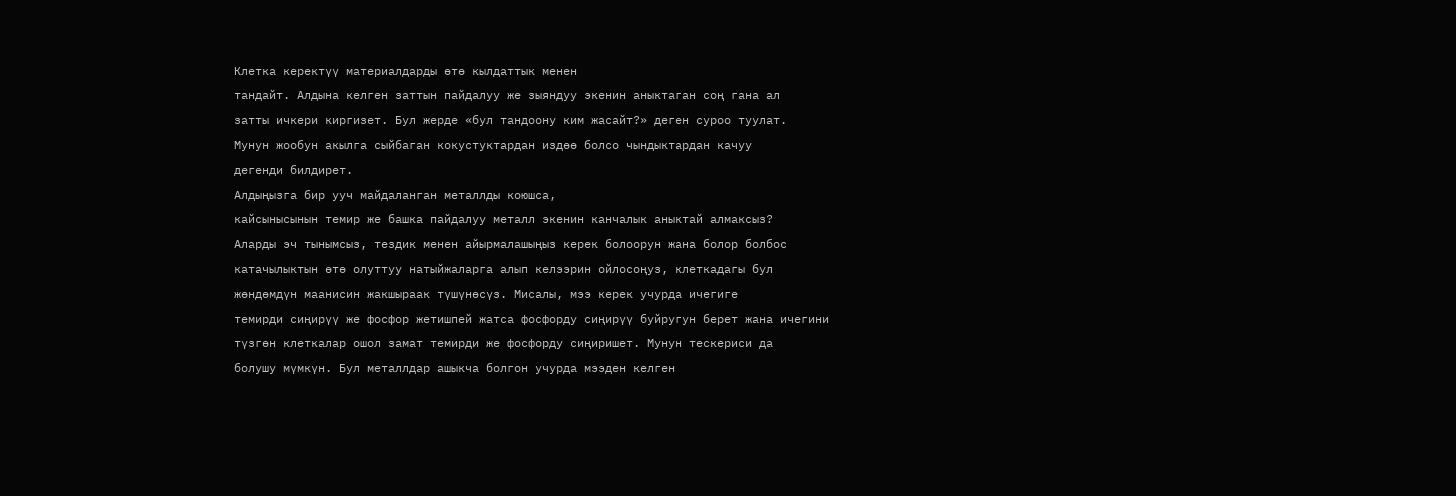Клетка керектүү материалдарды өтө кылдаттык менен
тандайт. Алдына келген заттын пайдалуу же зыяндуу экенин аныктаган соң гана ал
затты ичкери киргизет. Бул жерде «бул тандоону ким жасайт?» деген суроо туулат.
Мунун жообун акылга сыйбаган кокустуктардан издөө болсо чындыктардан качуу
дегенди билдирет.
Алдыңызга бир ууч майдаланган металлды коюшса,
кайсынысынын темир же башка пайдалуу металл экенин канчалык аныктай алмаксыз?
Аларды эч тынымсыз, тездик менен айырмалашыңыз керек болоорун жана болор болбос
катачылыктын өтө олуттуу натыйжаларга алып келээрин ойлосоңуз, клеткадагы бул
жөндөмдүн маанисин жакшыраак түшүнөсүз. Мисалы, мээ керек учурда ичегиге
темирди сиңирүү же фосфор жетишпей жатса фосфорду сиңирүү буйругун берет жана ичегини
түзгөн клеткалар ошол замат темирди же фосфорду сиңиришет. Мунун тескериси да
болушу мүмкүн. Бул металлдар ашыкча болгон учурда мээден келген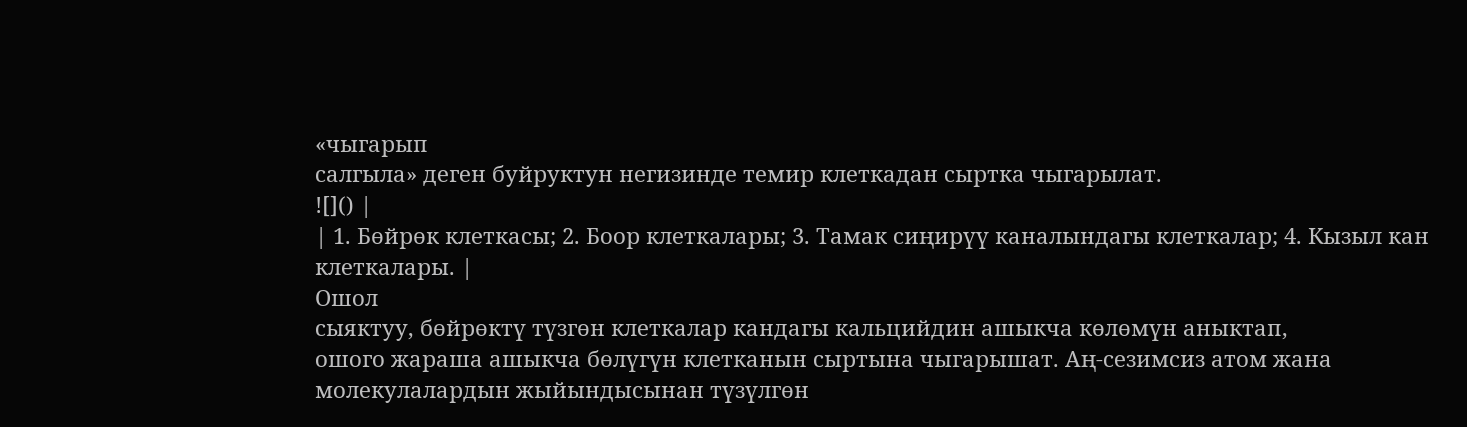«чыгарып
салгыла» деген буйруктун негизинде темир клеткадан сыртка чыгарылат.
![]() |
| 1. Бөйрөк клеткасы; 2. Боор клеткалары; 3. Тамак сиңирүү каналындагы клеткалар; 4. Кызыл кан клеткалары. |
Ошол
сыяктуу, бөйрөктү түзгөн клеткалар кандагы кальцийдин ашыкча көлөмүн аныктап,
ошого жараша ашыкча бөлүгүн клетканын сыртына чыгарышат. Аң-сезимсиз атом жана
молекулалардын жыйындысынан түзүлгөн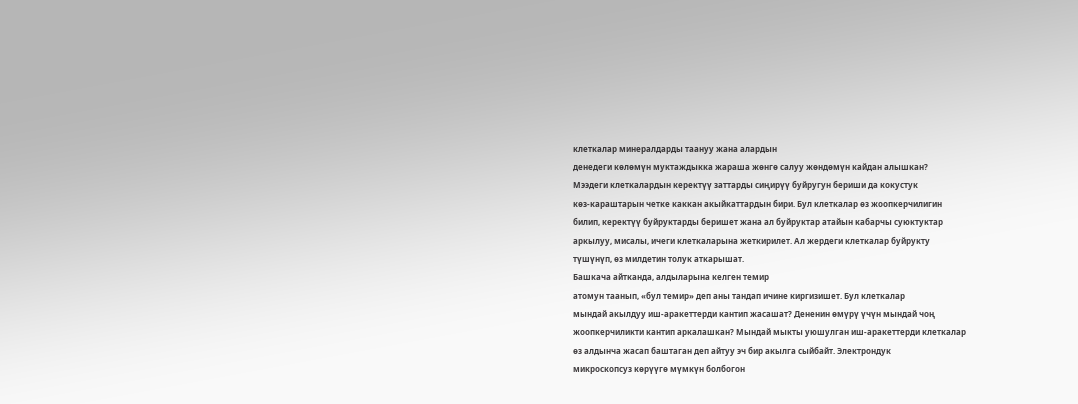клеткалар минералдарды таануу жана алардын
денедеги көлөмүн муктаждыкка жараша жөнгө салуу жөндөмүн кайдан алышкан?
Мээдеги клеткалардын керектүү заттарды сиңирүү буйругун бериши да кокустук
көз-караштарын четке каккан акыйкаттардын бири. Бул клеткалар өз жоопкерчилигин
билип, керектүү буйруктарды беришет жана ал буйруктар атайын кабарчы суюктуктар
аркылуу, мисалы, ичеги клеткаларына жеткирилет. Ал жердеги клеткалар буйрукту
түшүнүп, өз милдетин толук аткарышат.
Башкача айтканда, алдыларына келген темир
атомун таанып, «бул темир» деп аны тандап ичине киргизишет. Бул клеткалар
мындай акылдуу иш-аракеттерди кантип жасашат? Дененин өмүрү үчүн мындай чоң
жоопкерчиликти кантип аркалашкан? Мындай мыкты уюшулган иш-аракеттерди клеткалар
өз алдынча жасап баштаган деп айтуу эч бир акылга сыйбайт. Электрондук
микроскопсуз көрүүгө мүмкүн болбогон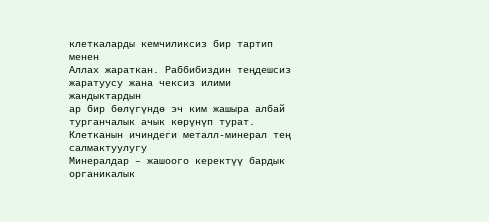клеткаларды кемчиликсиз бир тартип менен
Аллах жараткан. Раббибиздин теңдешсиз жаратуусу жана чексиз илими жандыктардын
ар бир бөлүгүндө эч ким жашыра албай турганчалык ачык көрүнүп турат.
Клетканын ичиндеги металл-минерал тең салмактуулугу
Минералдар – жашоого керектүү бардык органикалык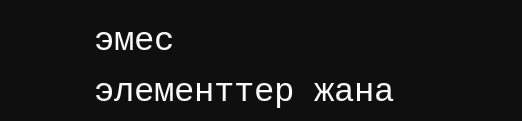эмес
элементтер жана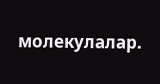молекулалар.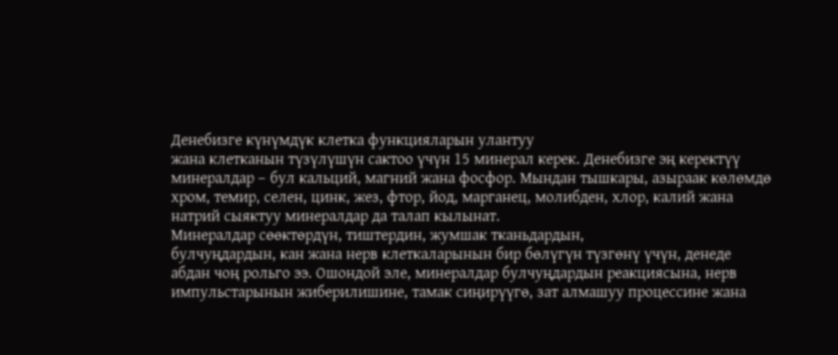Денебизге күнүмдүк клетка функцияларын улантуу
жана клетканын түзүлүшүн сактоо үчүн 15 минерал керек. Денебизге эң керектүү
минералдар – бул кальций, магний жана фосфор. Мындан тышкары, азыраак көлөмдө
хром, темир, селен, цинк, жез, фтор, йод, марганец, молибден, хлор, калий жана
натрий сыяктуу минералдар да талап кылынат.
Минералдар сөөктөрдүн, тиштердин, жумшак тканьдардын,
булчуңдардын, кан жана нерв клеткаларынын бир бөлүгүн түзгөнү үчүн, денеде
абдан чоң рольго ээ. Ошондой эле, минералдар булчуңдардын реакциясына, нерв
импульстарынын жиберилишине, тамак сиңирүүгө, зат алмашуу процессине жана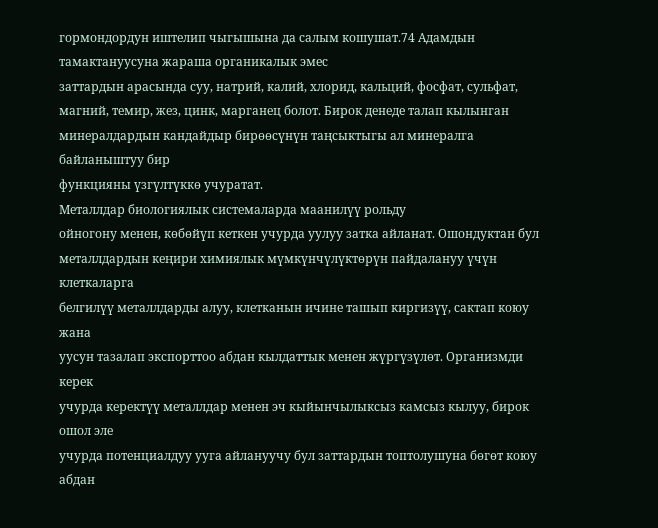гормондордун иштелип чыгышына да салым кошушат.74 Адамдын тамактануусуна жараша органикалык эмес
заттардын арасында суу, натрий, калий, хлорид, кальций, фосфат, сульфат,
магний, темир, жез, цинк, марганец болот. Бирок денеде талап кылынган
минералдардын кандайдыр бирөөсүнүн таңсыктыгы ал минералга байланыштуу бир
функцияны үзгүлтүккө учуратат.
Металлдар биологиялык системаларда маанилүү рольду
ойногону менен, көбөйүп кеткен учурда уулуу затка айланат. Ошондуктан бул
металлдардын кеңири химиялык мүмкүнчүлүктөрүн пайдалануу үчүн клеткаларга
белгилүү металлдарды алуу, клетканын ичине ташып киргизүү, сактап коюу жана
уусун тазалап экспорттоо абдан кылдаттык менен жүргүзүлөт. Организмди керек
учурда керектүү металлдар менен эч кыйынчылыксыз камсыз кылуу, бирок ошол эле
учурда потенциалдуу ууга айлануучу бул заттардын топтолушуна бөгөт коюу абдан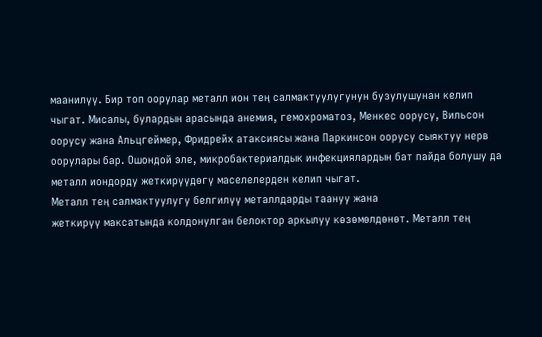маанилүү. Бир топ оорулар металл ион тең салмактуулугунун бузулушунан келип
чыгат. Мисалы, булардын арасында анемия, гемохроматоз, Менкес оорусу, Вильсон
оорусу жана Альцгеймер, Фридрейх атаксиясы жана Паркинсон оорусу сыяктуу нерв
оорулары бар. Ошондой эле, микробактериалдык инфекциялардын бат пайда болушу да
металл иондорду жеткирүүдөгү маселелерден келип чыгат.
Металл тең салмактуулугу белгилүү металлдарды таануу жана
жеткирүү максатында колдонулган белоктор аркылуу көзөмөлдөнөт. Металл тең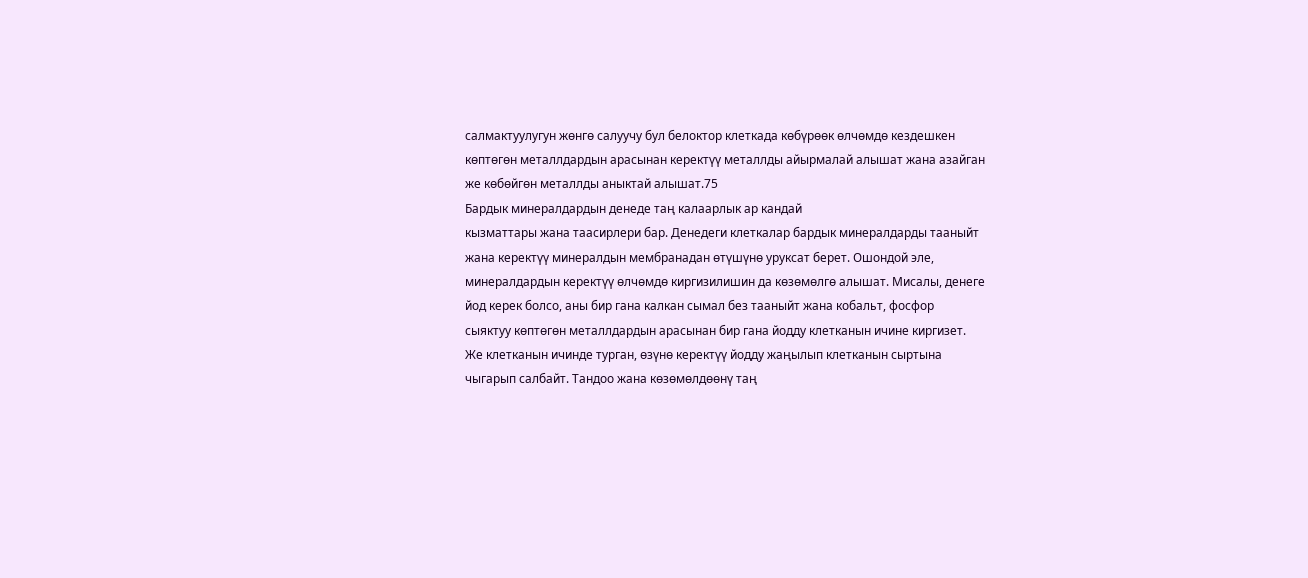салмактуулугун жөнгө салуучу бул белоктор клеткада көбүрөөк өлчөмдө кездешкен
көптөгөн металлдардын арасынан керектүү металлды айырмалай алышат жана азайган
же көбөйгөн металлды аныктай алышат.75
Бардык минералдардын денеде таң калаарлык ар кандай
кызматтары жана таасирлери бар. Денедеги клеткалар бардык минералдарды тааныйт
жана керектүү минералдын мембранадан өтүшүнө уруксат берет. Ошондой эле,
минералдардын керектүү өлчөмдө киргизилишин да көзөмөлгө алышат. Мисалы, денеге
йод керек болсо, аны бир гана калкан сымал без тааныйт жана кобальт, фосфор
сыяктуу көптөгөн металлдардын арасынан бир гана йодду клетканын ичине киргизет.
Же клетканын ичинде турган, өзүнө керектүү йодду жаңылып клетканын сыртына
чыгарып салбайт. Тандоо жана көзөмөлдөөнү таң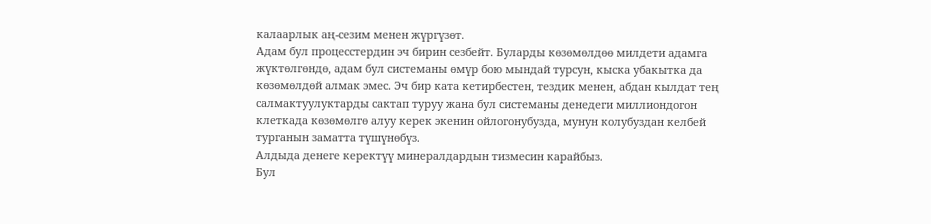калаарлык аң-сезим менен жүргүзөт.
Адам бул процесстердин эч бирин сезбейт. Буларды көзөмөлдөө милдети адамга
жүктөлгөндө, адам бул системаны өмүр бою мындай турсун, кыска убакытка да
көзөмөлдөй алмак эмес. Эч бир ката кетирбестен, тездик менен, абдан кылдат тең
салмактуулуктарды сактап туруу жана бул системаны денедеги миллиондогон
клеткада көзөмөлгө алуу керек экенин ойлогонубузда, мунун колубуздан келбей
турганын заматта түшүнөбүз.
Алдыда денеге керектүү минералдардын тизмесин карайбыз.
Бул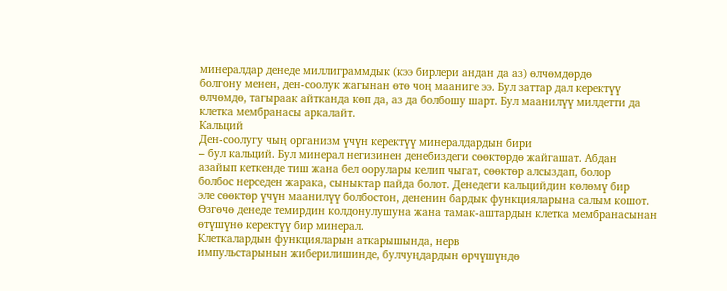минералдар денеде миллиграммдык (кээ бирлери андан да аз) өлчөмдөрдө
болгону менен, ден-соолук жагынан өтө чоң мааниге ээ. Бул заттар дал керектүү
өлчөмдө, тагыраак айтканда көп да, аз да болбошу шарт. Бул маанилүү милдетти да
клетка мембранасы аркалайт.
Кальций
Ден-соолугу чың организм үчүн керектүү минералдардын бири
– бул кальций. Бул минерал негизинен денебиздеги сөөктөрдө жайгашат. Абдан
азайып кеткенде тиш жана бел оорулары келип чыгат, сөөктөр алсыздап, болор
болбос нерседен жарака, сыныктар пайда болот. Денедеги кальцийдин көлөмү бир
эле сөөктөр үчүн маанилүү болбостон, дененин бардык функцияларына салым кошот.
Өзгөчө денеде темирдин колдонулушуна жана тамак-аштардын клетка мембранасынан
өтүшүнө керектүү бир минерал.
Клеткалардын функцияларын аткарышында, нерв
импульстарынын жиберилишинде, булчуңдардын өрчүшүндө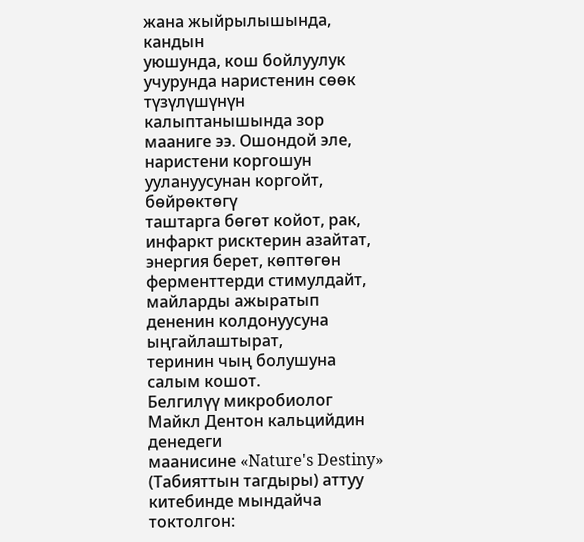жана жыйрылышында, кандын
уюшунда, кош бойлуулук учурунда наристенин сөөк түзүлүшүнүн калыптанышында зор
мааниге ээ. Ошондой эле, наристени коргошун уулануусунан коргойт, бөйрөктөгү
таштарга бөгөт койот, рак, инфаркт рисктерин азайтат, энергия берет, көптөгөн
ферменттерди стимулдайт, майларды ажыратып дененин колдонуусуна ыңгайлаштырат,
теринин чың болушуна салым кошот.
Белгилүү микробиолог Майкл Дентон кальцийдин денедеги
маанисине «Nature's Destiny» (Табияттын тагдыры) аттуу китебинде мындайча
токтолгон: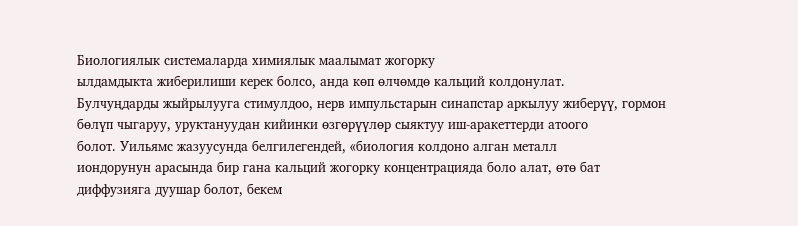Биологиялык системаларда химиялык маалымат жогорку
ылдамдыкта жиберилиши керек болсо, анда көп өлчөмдө кальций колдонулат.
Булчуңдарды жыйрылууга стимулдоо, нерв импульстарын синапстар аркылуу жиберүү, гормон
бөлүп чыгаруу, уруктануудан кийинки өзгөрүүлөр сыяктуу иш-аракеттерди атоого
болот. Уильямс жазуусунда белгилегендей, «биология колдоно алган металл
иондорунун арасында бир гана кальций жогорку концентрацияда боло алат, өтө бат
диффузияга дуушар болот, бекем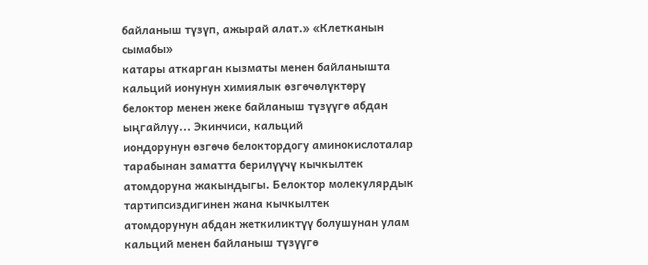байланыш түзүп, ажырай алат.» «Клетканын сымабы»
катары аткарган кызматы менен байланышта кальций ионунун химиялык өзгөчөлүктөрү
белоктор менен жеке байланыш түзүүгө абдан ыңгайлуу... Экинчиси, кальций
иондорунун өзгөчө белоктордогу аминокислоталар тарабынан заматта берилүүчү кычкылтек
атомдоруна жакындыгы. Белоктор молекулярдык тартипсиздигинен жана кычкылтек
атомдорунун абдан жеткиликтүү болушунан улам кальций менен байланыш түзүүгө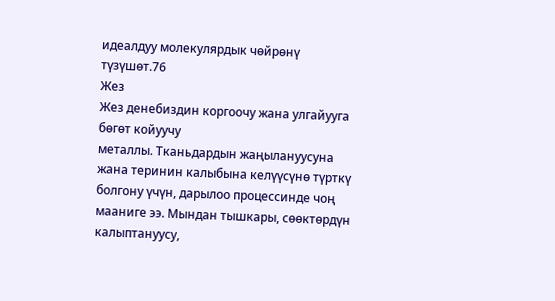идеалдуу молекулярдык чөйрөнү түзүшөт.76
Жез
Жез денебиздин коргоочу жана улгайууга бөгөт койуучу
металлы. Тканьдардын жаңылануусуна жана теринин калыбына келүүсүнө түрткү
болгону үчүн, дарылоо процессинде чоң мааниге ээ. Мындан тышкары, сөөктөрдүн
калыптануусу,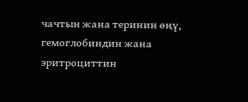чачтын жана теринин өңү, гемоглобиндин жана эритроциттин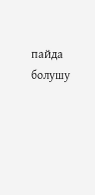пайда
болушу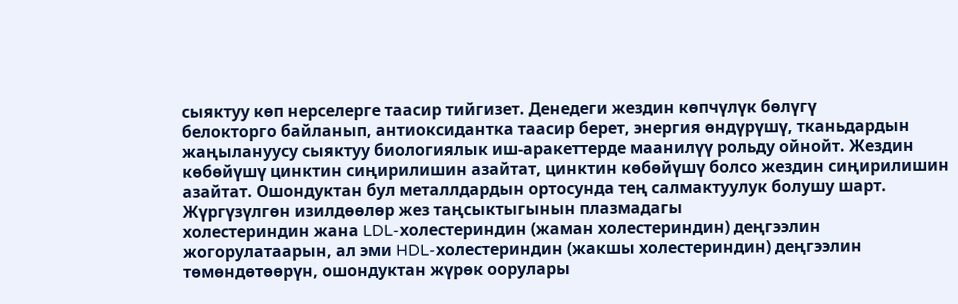сыяктуу көп нерселерге таасир тийгизет. Денедеги жездин көпчүлүк бөлүгү
белокторго байланып, антиоксидантка таасир берет, энергия өндүрүшү, тканьдардын
жаңылануусу сыяктуу биологиялык иш-аракеттерде маанилүү рольду ойнойт. Жездин
көбөйүшү цинктин сиңирилишин азайтат, цинктин көбөйүшү болсо жездин сиңирилишин
азайтат. Ошондуктан бул металлдардын ортосунда тең салмактуулук болушу шарт.
Жүргүзүлгөн изилдөөлөр жез таңсыктыгынын плазмадагы
холестериндин жана LDL-холестериндин (жаман холестериндин) деңгээлин
жогорулатаарын, ал эми HDL-холестериндин (жакшы холестериндин) деңгээлин
төмөндөтөөрүн, ошондуктан жүрөк оорулары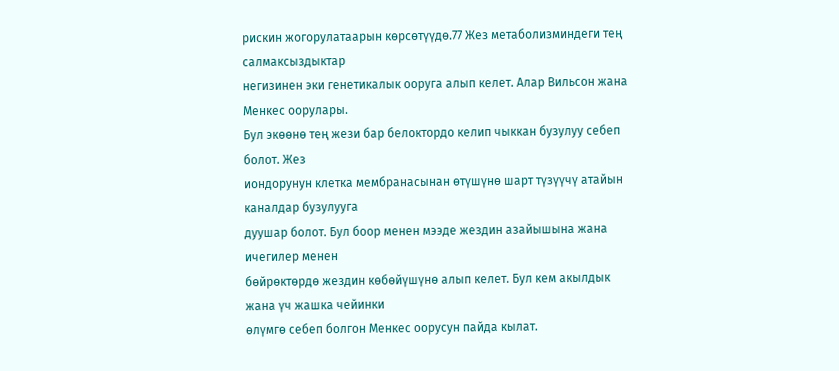рискин жогорулатаарын көрсөтүүдө.77 Жез метаболизминдеги тең салмаксыздыктар
негизинен эки генетикалык ооруга алып келет. Алар Вильсон жана Менкес оорулары.
Бул экөөнө тең жези бар белоктордо келип чыккан бузулуу себеп болот. Жез
иондорунун клетка мембранасынан өтүшүнө шарт түзүүчү атайын каналдар бузулууга
дуушар болот. Бул боор менен мээде жездин азайышына жана ичегилер менен
бөйрөктөрдө жездин көбөйүшүнө алып келет. Бул кем акылдык жана үч жашка чейинки
өлүмгө себеп болгон Менкес оорусун пайда кылат.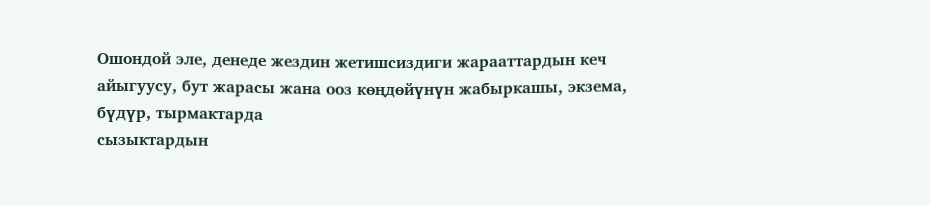Ошондой эле, денеде жездин жетишсиздиги жарааттардын кеч
айыгуусу, бут жарасы жана ооз көңдөйүнүн жабыркашы, экзема, бүдүр, тырмактарда
сызыктардын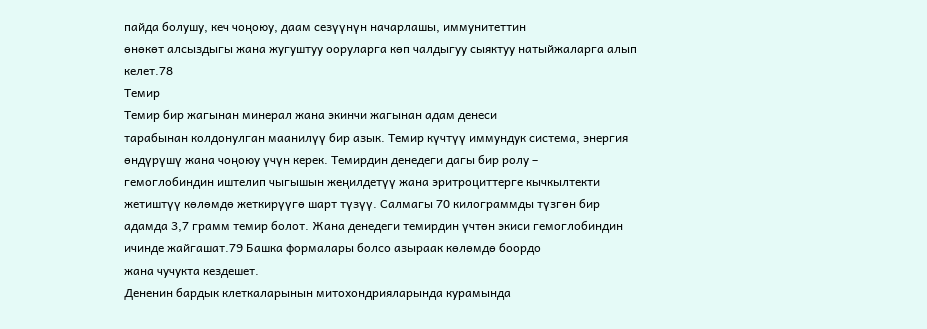пайда болушу, кеч чоңоюу, даам сезүүнүн начарлашы, иммунитеттин
өнөкөт алсыздыгы жана жугуштуу ооруларга көп чалдыгуу сыяктуу натыйжаларга алып
келет.78
Темир
Темир бир жагынан минерал жана экинчи жагынан адам денеси
тарабынан колдонулган маанилүү бир азык. Темир күчтүү иммундук система, энергия
өндүрүшү жана чоңоюу үчүн керек. Темирдин денедеги дагы бир ролу –
гемоглобиндин иштелип чыгышын жеңилдетүү жана эритроциттерге кычкылтекти
жетиштүү көлөмдө жеткирүүгө шарт түзүү. Салмагы 70 килограммды түзгөн бир
адамда 3,7 грамм темир болот. Жана денедеги темирдин үчтөн экиси гемоглобиндин
ичинде жайгашат.79 Башка формалары болсо азыраак көлөмдө боордо
жана чучукта кездешет.
Дененин бардык клеткаларынын митохондрияларында курамында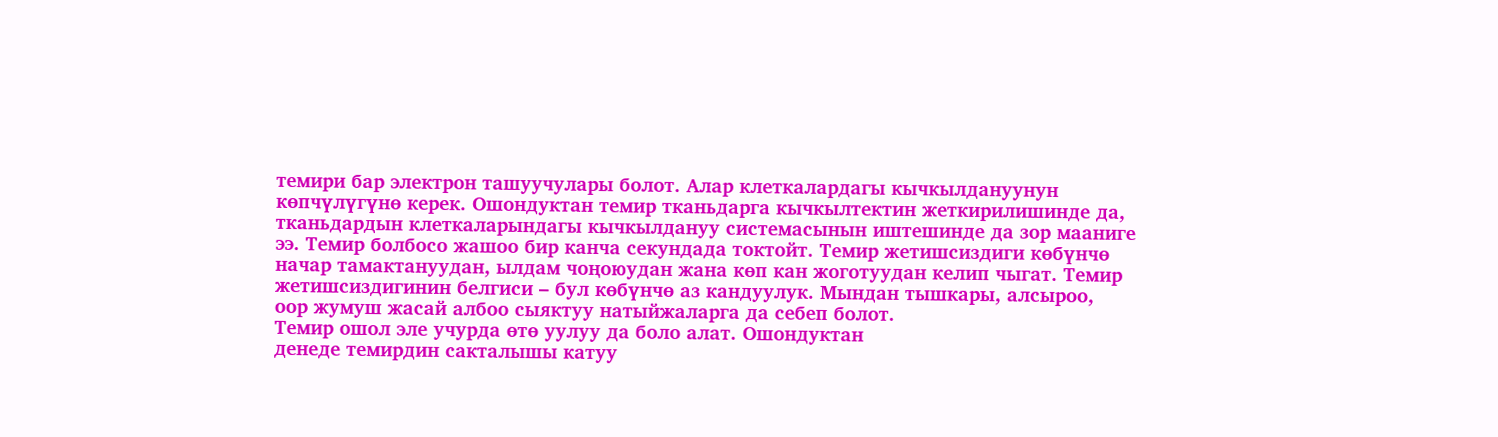темири бар электрон ташуучулары болот. Алар клеткалардагы кычкылдануунун
көпчүлүгүнө керек. Ошондуктан темир тканьдарга кычкылтектин жеткирилишинде да,
тканьдардын клеткаларындагы кычкылдануу системасынын иштешинде да зор мааниге
ээ. Темир болбосо жашоо бир канча секундада токтойт. Темир жетишсиздиги көбүнчө
начар тамактануудан, ылдам чоңоюудан жана көп кан жоготуудан келип чыгат. Темир
жетишсиздигинин белгиси – бул көбүнчө аз кандуулук. Мындан тышкары, алсыроо,
оор жумуш жасай албоо сыяктуу натыйжаларга да себеп болот.
Темир ошол эле учурда өтө уулуу да боло алат. Ошондуктан
денеде темирдин сакталышы катуу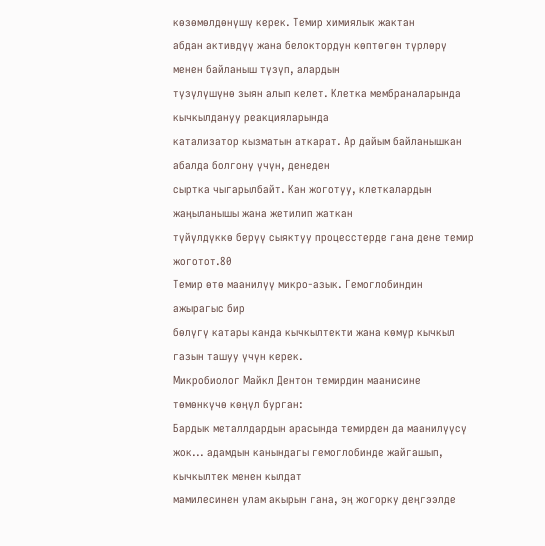көзөмөлдөнүшү керек. Темир химиялык жактан
абдан активдүү жана белоктордун көптөгөн түрлөрү менен байланыш түзүп, алардын
түзүлүшүнө зыян алып келет. Клетка мембраналарында кычкылдануу реакцияларында
катализатор кызматын аткарат. Ар дайым байланышкан абалда болгону үчүн, денеден
сыртка чыгарылбайт. Кан жоготуу, клеткалардын жаңыланышы жана жетилип жаткан
түйүлдүккө берүү сыяктуу процесстерде гана дене темир жоготот.80
Темир өтө маанилүү микро-азык. Гемоглобиндин ажырагыс бир
бөлүгү катары канда кычкылтекти жана көмүр кычкыл газын ташуу үчүн керек.
Микробиолог Майкл Дентон темирдин маанисине төмөнкүчө көңүл бурган:
Бардык металлдардын арасында темирден да маанилүүсү
жок... адамдын канындагы гемоглобинде жайгашып, кычкылтек менен кылдат
мамилесинен улам акырын гана, эң жогорку деңгээлде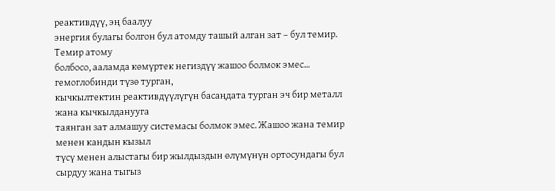реактивдүү, эң баалуу
энергия булагы болгон бул атомду ташый алган зат – бул темир. Темир атому
болбосо, ааламда көмүртек негиздүү жашоо болмок эмес... гемоглобинди түзө турган,
кычкылтектин реактивдүүлүгүн басаңдата турган эч бир металл жана кычкылданууга
таянган зат алмашуу системасы болмок эмес. Жашоо жана темир менен кандын кызыл
түсү менен алыстагы бир жылдыздын өлүмүнүн ортосундагы бул сырдуу жана тыгыз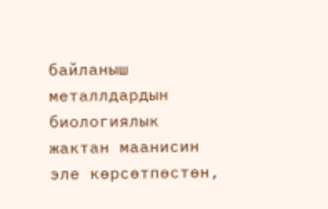байланыш металлдардын биологиялык жактан маанисин эле көрсөтпөстөн,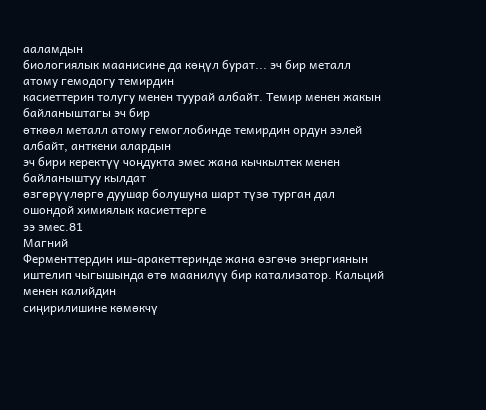ааламдын
биологиялык маанисине да көңүл бурат... эч бир металл атому гемодогу темирдин
касиеттерин толугу менен туурай албайт. Темир менен жакын байланыштагы эч бир
өткөөл металл атому гемоглобинде темирдин ордун ээлей албайт, анткени алардын
эч бири керектүү чоңдукта эмес жана кычкылтек менен байланыштуу кылдат
өзгөрүүлөргө дуушар болушуна шарт түзө турган дал ошондой химиялык касиеттерге
ээ эмес.81
Магний
Ферменттердин иш-аракеттеринде жана өзгөчө энергиянын
иштелип чыгышында өтө маанилүү бир катализатор. Кальций менен калийдин
сиңирилишине көмөкчү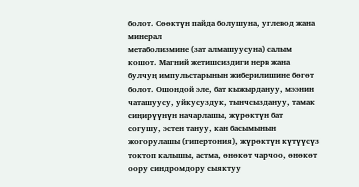болот. Сөөктүн пайда болушуна, углевод жана минерал
метаболизмине (зат алмашуусуна) салым кошот. Магний жетишсиздиги нерв жана
булчуң импульстарынын жиберилишине бөгөт болот. Ошондой эле, бат кыжырдануу, мээнин
чаташуусу, уйкусуздук, тынчсыздануу, тамак сиңирүүнүн начарлашы, жүрөктүн бат
согушу, эстен тануу, кан басымынын жогорулашы (гипертония), жүрөктүн күтүүсүз
токтоп калышы, астма, өнөкөт чарчоо, өнөкөт оору синдромдору сыяктуу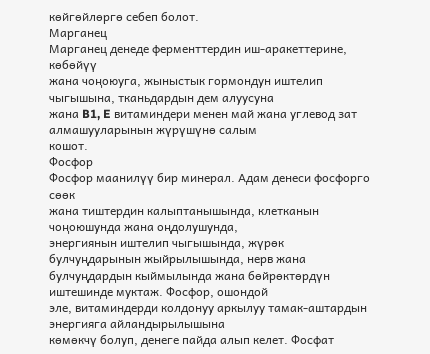көйгөйлөргө себеп болот.
Марганец
Марганец денеде ферменттердин иш-аракеттерине, көбөйүү
жана чоңоюуга, жыныстык гормондун иштелип чыгышына, тканьдардын дем алуусуна
жана B1, E витаминдери менен май жана углевод зат алмашууларынын жүрүшүнө салым
кошот.
Фосфор
Фосфор маанилүү бир минерал. Адам денеси фосфорго сөөк
жана тиштердин калыптанышында, клетканын чоңоюшунда жана оңдолушунда,
энергиянын иштелип чыгышында, жүрөк булчуңдарынын жыйрылышында, нерв жана
булчуңдардын кыймылында жана бөйрөктөрдүн иштешинде муктаж. Фосфор, ошондой
эле, витаминдерди колдонуу аркылуу тамак-аштардын энергияга айландырылышына
көмөкчү болуп, денеге пайда алып келет. Фосфат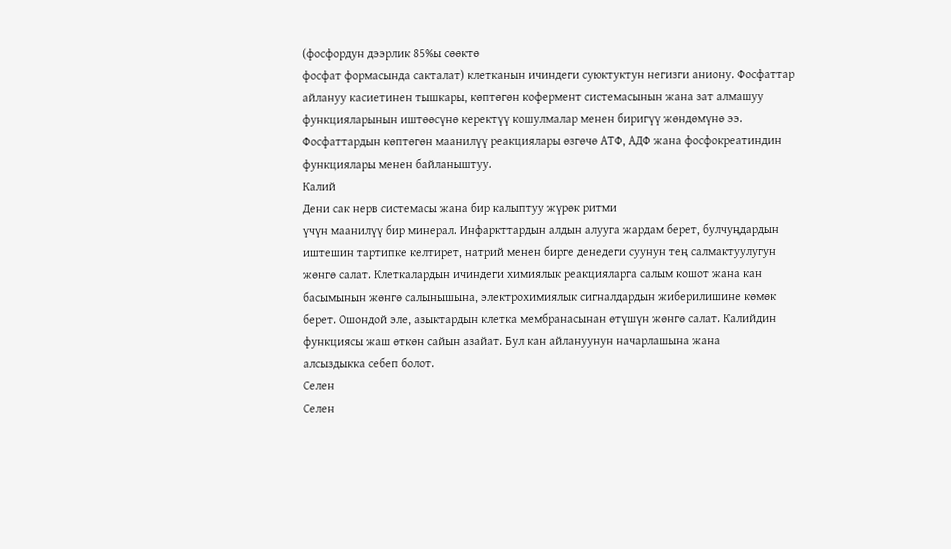(фосфордун дээрлик 85%ы сөөктө
фосфат формасында сакталат) клетканын ичиндеги суюктуктун негизги аниону. Фосфаттар
айлануу касиетинен тышкары, көптөгөн кофермент системасынын жана зат алмашуу
функцияларынын иштөөсүнө керектүү кошулмалар менен биригүү жөндөмүнө ээ.
Фосфаттардын көптөгөн маанилүү реакциялары өзгөчө АТФ, АДФ жана фосфокреатиндин
функциялары менен байланыштуу.
Калий
Дени сак нерв системасы жана бир калыптуу жүрөк ритми
үчүн маанилүү бир минерал. Инфаркттардын алдын алууга жардам берет, булчуңдардын
иштешин тартипке келтирет, натрий менен бирге денедеги суунун тең салмактуулугун
жөнгө салат. Клеткалардын ичиндеги химиялык реакцияларга салым кошот жана кан
басымынын жөнгө салынышына, электрохимиялык сигналдардын жиберилишине көмөк
берет. Ошондой эле, азыктардын клетка мембранасынан өтүшүн жөнгө салат. Калийдин
функциясы жаш өткөн сайын азайат. Бул кан айлануунун начарлашына жана
алсыздыкка себеп болот.
Селен
Селен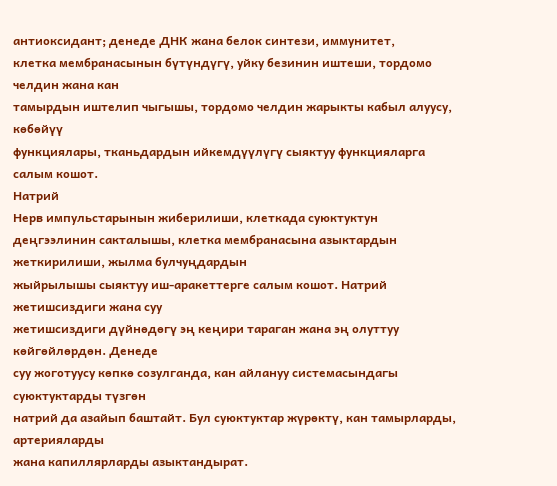антиоксидант; денеде ДНК жана белок синтези, иммунитет,
клетка мембранасынын бүтүндүгү, уйку безинин иштеши, тордомо челдин жана кан
тамырдын иштелип чыгышы, тордомо челдин жарыкты кабыл алуусу, көбөйүү
функциялары, тканьдардын ийкемдүүлүгү сыяктуу функцияларга салым кошот.
Натрий
Нерв импульстарынын жиберилиши, клеткада суюктуктун
деңгээлинин сакталышы, клетка мембранасына азыктардын жеткирилиши, жылма булчуңдардын
жыйрылышы сыяктуу иш-аракеттерге салым кошот. Натрий жетишсиздиги жана суу
жетишсиздиги дүйнөдөгү эң кеңири тараган жана эң олуттуу көйгөйлөрдөн. Денеде
суу жоготуусу көпкө созулганда, кан айлануу системасындагы суюктуктарды түзгөн
натрий да азайып баштайт. Бул суюктуктар жүрөктү, кан тамырларды, артерияларды
жана капиллярларды азыктандырат.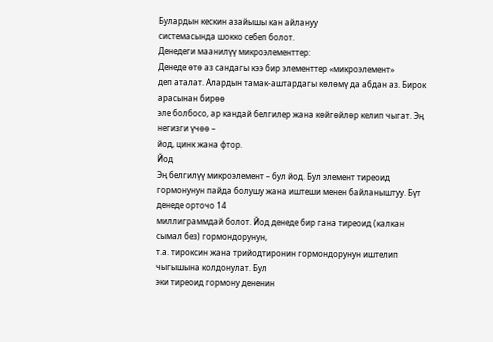Булардын кескин азайышы кан айлануу
системасында шокко себеп болот.
Денедеги маанилүү микроэлементтер:
Денеде өтө аз сандагы кээ бир элементтер «микроэлемент»
деп аталат. Алардын тамак-аштардагы көлөмү да абдан аз. Бирок арасынан бирөө
эле болбосо, ар кандай белгилер жана көйгөйлөр келип чыгат. Эң негизги үчөө –
йод, цинк жана фтор.
Йод
Эң белгилүү микроэлемент – бул йод. Бул элемент тиреоид
гормонунун пайда болушу жана иштеши менен байланыштуу. Бүт денеде орточо 14
миллиграммдай болот. Йод денеде бир гана тиреоид (калкан сымал без) гормондорунун,
т.а. тироксин жана трийодтиронин гормондорунун иштелип чыгышына колдонулат. Бул
эки тиреоид гормону дененин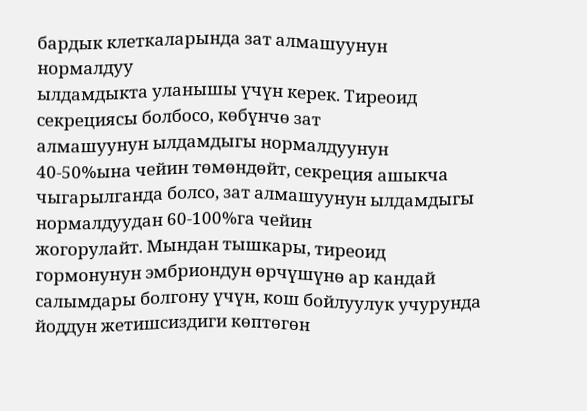бардык клеткаларында зат алмашуунун нормалдуу
ылдамдыкта уланышы үчүн керек. Тиреоид секрециясы болбосо, көбүнчө зат
алмашуунун ылдамдыгы нормалдуунун 40-50%ына чейин төмөндөйт, секреция ашыкча
чыгарылганда болсо, зат алмашуунун ылдамдыгы нормалдуудан 60-100%га чейин
жогорулайт. Мындан тышкары, тиреоид гормонунун эмбриондун өрчүшүнө ар кандай
салымдары болгону үчүн, кош бойлуулук учурунда йоддун жетишсиздиги көптөгөн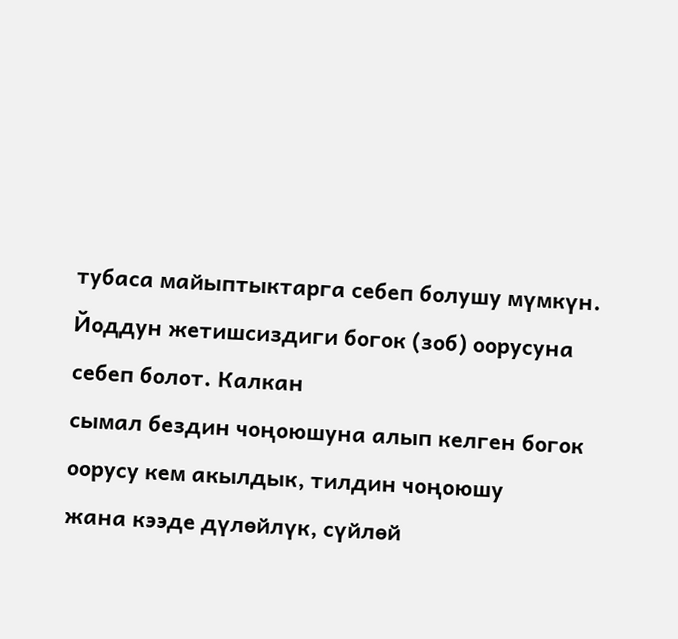тубаса майыптыктарга себеп болушу мүмкүн.
Йоддун жетишсиздиги богок (зоб) оорусуна себеп болот. Калкан
сымал бездин чоңоюшуна алып келген богок оорусу кем акылдык, тилдин чоңоюшу
жана кээде дүлөйлүк, сүйлөй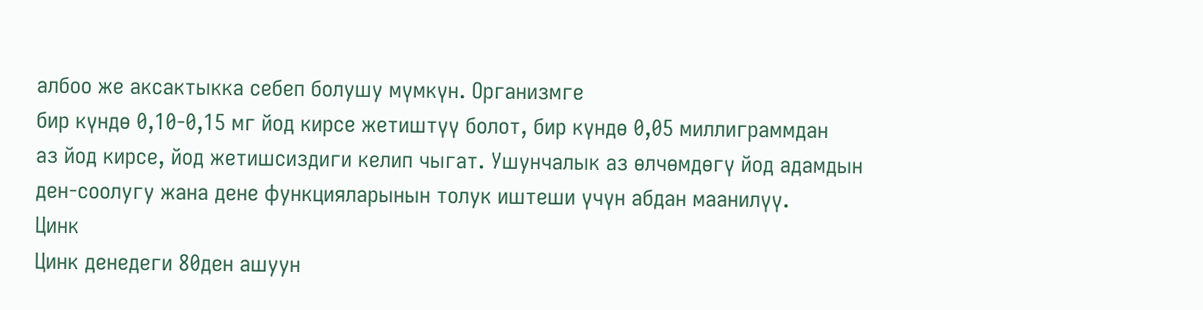албоо же аксактыкка себеп болушу мүмкүн. Организмге
бир күндө 0,10-0,15 мг йод кирсе жетиштүү болот, бир күндө 0,05 миллиграммдан
аз йод кирсе, йод жетишсиздиги келип чыгат. Ушунчалык аз өлчөмдөгү йод адамдын
ден-соолугу жана дене функцияларынын толук иштеши үчүн абдан маанилүү.
Цинк
Цинк денедеги 80ден ашуун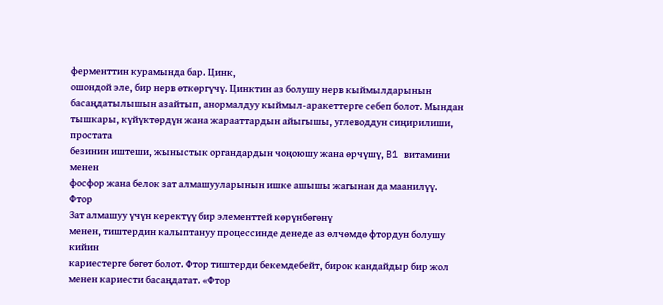ферменттин курамында бар. Цинк,
ошондой эле, бир нерв өткөргүчү. Цинктин аз болушу нерв кыймылдарынын
басаңдатылышын азайтып, анормалдуу кыймыл-аракеттерге себеп болот. Мындан
тышкары, күйүктөрдүн жана жарааттардын айыгышы, углеводдун сиңирилиши, простата
безинин иштеши, жыныстык органдардын чоңоюшу жана өрчүшү, B1 витамини менен
фосфор жана белок зат алмашууларынын ишке ашышы жагынан да маанилүү.
Фтор
Зат алмашуу үчүн керектүү бир элементтей көрүнбөгөнү
менен, тиштердин калыптануу процессинде денеде аз өлчөмдө фтордун болушу кийин
кариестерге бөгөт болот. Фтор тиштерди бекемдебейт, бирок кандайдыр бир жол
менен кариести басаңдатат. «Фтор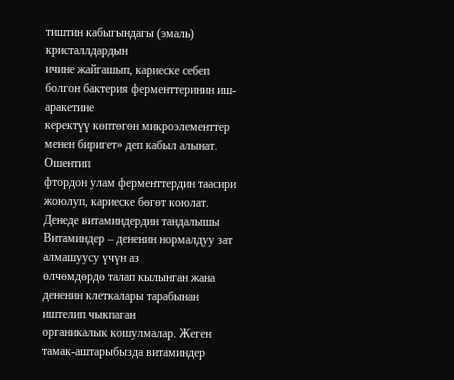тиштин кабыгындагы (эмаль) кристаллдардын
ичине жайгашып, кариеске себеп болгон бактерия ферменттеринин иш-аракетине
керектүү көптөгөн микроэлементтер менен биригет» деп кабыл алынат. Ошентип
фтордон улам ферменттердин таасири жоюлуп, кариеске бөгөт коюлат.
Денеде витаминдердин тандалышы
Витаминдер – дененин нормалдуу зат алмашуусу үчүн аз
өлчөмдөрдө талап кылынган жана дененин клеткалары тарабынан иштелип чыкпаган
органикалык кошулмалар. Жеген тамак-аштарыбызда витаминдер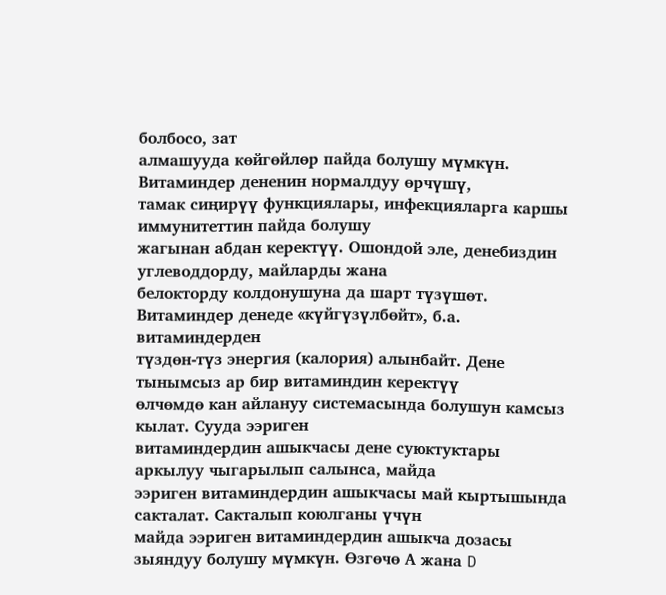болбосо, зат
алмашууда көйгөйлөр пайда болушу мүмкүн. Витаминдер дененин нормалдуу өрчүшү,
тамак сиңирүү функциялары, инфекцияларга каршы иммунитеттин пайда болушу
жагынан абдан керектүү. Ошондой эле, денебиздин углеводдорду, майларды жана
белокторду колдонушуна да шарт түзүшөт.
Витаминдер денеде «күйгүзүлбөйт», б.а. витаминдерден
түздөн-түз энергия (калория) алынбайт. Дене тынымсыз ар бир витаминдин керектүү
өлчөмдө кан айлануу системасында болушун камсыз кылат. Сууда ээриген
витаминдердин ашыкчасы дене суюктуктары аркылуу чыгарылып салынса, майда
ээриген витаминдердин ашыкчасы май кыртышында сакталат. Сакталып коюлганы үчүн
майда ээриген витаминдердин ашыкча дозасы зыяндуу болушу мүмкүн. Өзгөчө А жана D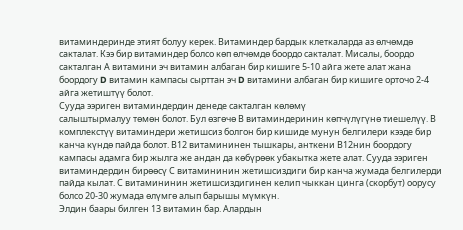витаминдеринде этият болуу керек. Витаминдер бардык клеткаларда аз өлчөмдө
сакталат. Кээ бир витаминдер болсо көп өлчөмдө боордо сакталат. Мисалы, боордо
сакталган А витамини эч витамин албаган бир кишиге 5-10 айга жете алат жана
боордогу D витамин кампасы сырттан эч D витамини албаган бир кишиге орточо 2-4
айга жетиштүү болот.
Сууда ээриген витаминдердин денеде сакталган көлөмү
салыштырмалуу төмөн болот. Бул өзгөчө В витаминдеринин көпчүлүгүнө тиешелүү. В
комплекстүү витаминдери жетишсиз болгон бир кишиде мунун белгилери кээде бир
канча күндө пайда болот. В12 витамининен тышкары, анткени В12нин боордогу
кампасы адамга бир жылга же андан да көбүрөөк убакытка жете алат. Сууда ээриген
витаминдердин бирөөсү С витамининин жетишсиздиги бир канча жумада белгилерди
пайда кылат. С витамининин жетишсиздигинен келип чыккан цинга (скорбут) оорусу
болсо 20-30 жумада өлүмгө алып барышы мүмкүн.
Элдин баары билген 13 витамин бар. Алардын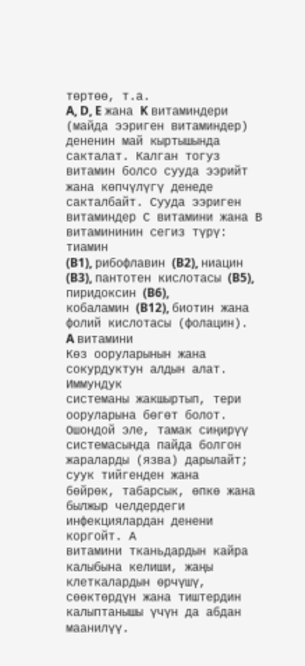төртөө, т.а.
A, D, E жана K витаминдери (майда ээриген витаминдер) дененин май кыртышында
сакталат. Калган тогуз витамин болсо сууда ээрийт жана көпчүлүгү денеде
сакталбайт. Сууда ээриген витаминдер С витамини жана В витамининин сегиз түрү: тиамин
(B1), рибофлавин (B2), ниацин (B3), пантотен кислотасы (B5), пиридоксин (B6),
кобаламин (B12), биотин жана фолий кислотасы (фолацин).
A витамини
Көз ооруларынын жана сокурдуктун алдын алат. Иммундук
системаны жакшыртып, тери ооруларына бөгөт болот. Ошондой эле, тамак сиңирүү
системасында пайда болгон жараларды (язва) дарылайт; суук тийгенден жана
бөйрөк, табарсык, өпкө жана былжыр челдердеги инфекциялардан денени коргойт. А
витамини тканьдардын кайра калыбына келиши, жаңы клеткалардын өрчүшү,
сөөктөрдүн жана тиштердин калыптанышы үчүн да абдан маанилүү.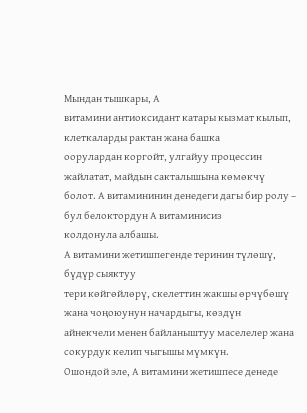Мындан тышкары, А
витамини антиоксидант катары кызмат кылып, клеткаларды рактан жана башка
оорулардан коргойт, улгайуу процессин жайлатат, майдын сакталышына көмөкчү
болот. А витамининин денедеги дагы бир ролу – бул белоктордун А витаминисиз
колдонула албашы.
А витамини жетишпегенде теринин түлөшү, бүдүр сыяктуу
тери көйгөйлөрү, скелеттин жакшы өрчүбөшү жана чоңоюунун начардыгы, көздүн
айнекчели менен байланыштуу маселелер жана сокурдук келип чыгышы мүмкүн.
Ошондой эле, А витамини жетишпесе денеде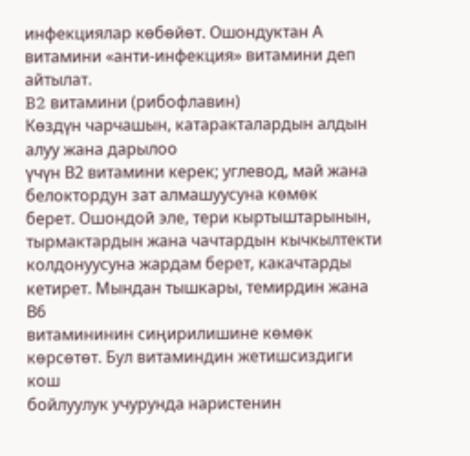инфекциялар көбөйөт. Ошондуктан А
витамини «анти-инфекция» витамини деп айтылат.
B2 витамини (рибофлавин)
Көздүн чарчашын, катаракталардын алдын алуу жана дарылоо
үчүн В2 витамини керек; углевод, май жана белоктордун зат алмашуусуна көмөк
берет. Ошондой эле, тери кыртыштарынын, тырмактардын жана чачтардын кычкылтекти
колдонуусуна жардам берет, какачтарды кетирет. Мындан тышкары, темирдин жана В6
витамининин сиңирилишине көмөк көрсөтөт. Бул витаминдин жетишсиздиги кош
бойлуулук учурунда наристенин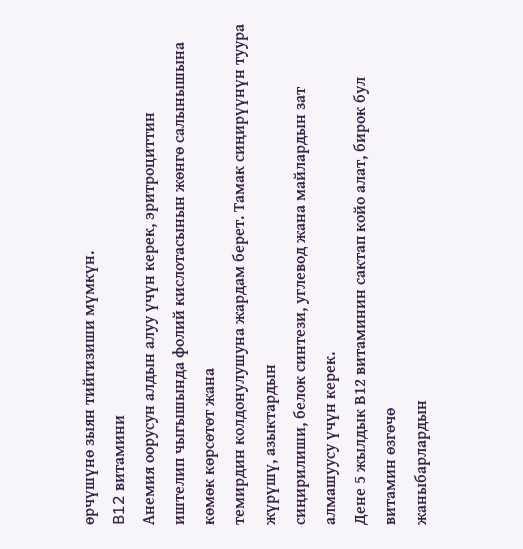өрчүшүнө зыян тийгизиши мүмкүн.
B12 витамини
Анемия оорусун алдын алуу үчүн керек, эритроциттин
иштелип чыгышында фолий кислотасынын жөнгө салынышына көмөк көрсөтөт жана
темирдин колдонулушуна жардам берет. Тамак сиңирүүнүн туура жүрүшү, азыктардын
сиңирилиши, белок синтези, углевод жана майлардын зат алмашуусу үчүн керек.
Дене 5 жылдык В12 витаминин сактап койо алат, бирок бул витамин өзгөчө
жаныбарлардын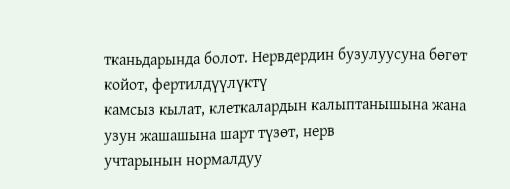тканьдарында болот. Нервдердин бузулуусуна бөгөт койот, фертилдүүлүктү
камсыз кылат, клеткалардын калыптанышына жана узун жашашына шарт түзөт, нерв
учтарынын нормалдуу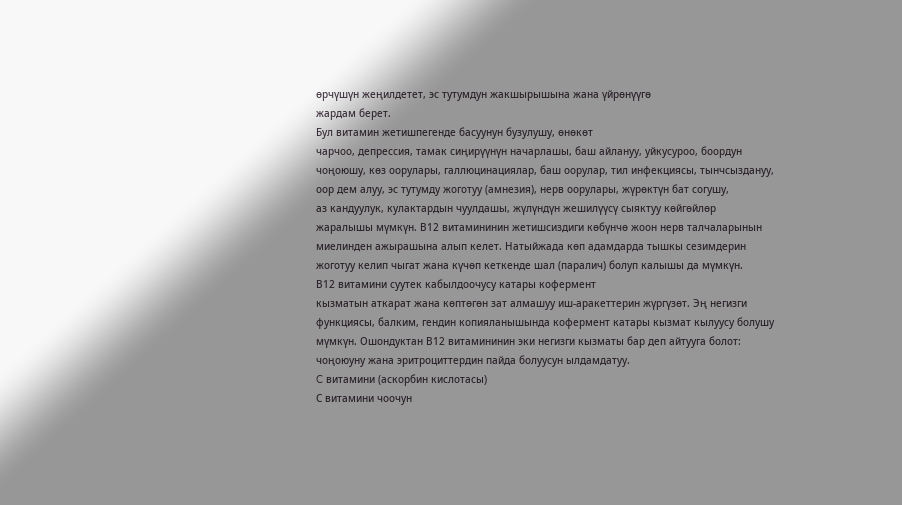өрчүшүн жеңилдетет, эс тутумдун жакшырышына жана үйрөнүүгө
жардам берет.
Бул витамин жетишпегенде басуунун бузулушу, өнөкөт
чарчоо, депрессия, тамак сиңирүүнүн начарлашы, баш айлануу, уйкусуроо, боордун
чоңоюшу, көз оорулары, галлюцинациялар, баш оорулар, тил инфекциясы, тынчсыздануу,
оор дем алуу, эс тутумду жоготуу (амнезия), нерв оорулары, жүрөктүн бат согушу,
аз кандуулук, кулактардын чуулдашы, жүлүндүн жешилүүсү сыяктуу көйгөйлөр
жаралышы мүмкүн. В12 витамининин жетишсиздиги көбүнчө жоон нерв талчаларынын
миелинден ажырашына алып келет. Натыйжада көп адамдарда тышкы сезимдерин
жоготуу келип чыгат жана күчөп кеткенде шал (паралич) болуп калышы да мүмкүн.
В12 витамини суутек кабылдоочусу катары кофермент
кызматын аткарат жана көптөгөн зат алмашуу иш-аракеттерин жүргүзөт. Эң негизги
функциясы, балким, гендин копияланышында кофермент катары кызмат кылуусу болушу
мүмкүн. Ошондуктан В12 витамининин эки негизги кызматы бар деп айтууга болот:
чоңоюуну жана эритроциттердин пайда болуусун ылдамдатуу.
C витамини (аскорбин кислотасы)
С витамини чоочун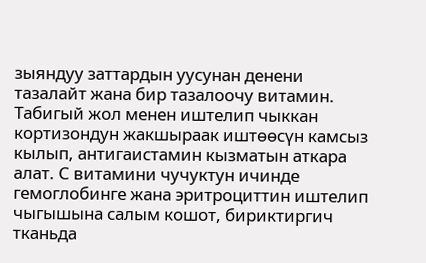зыяндуу заттардын уусунан денени
тазалайт жана бир тазалоочу витамин. Табигый жол менен иштелип чыккан
кортизондун жакшыраак иштөөсүн камсыз кылып, антигаистамин кызматын аткара
алат. С витамини чучуктун ичинде гемоглобинге жана эритроциттин иштелип
чыгышына салым кошот, бириктиргич тканьда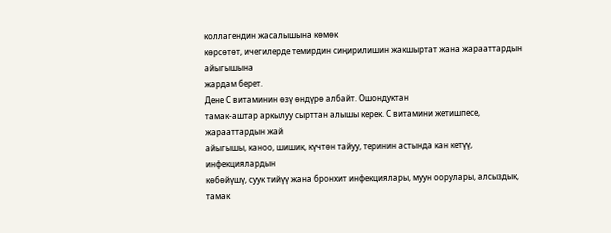коллагендин жасалышына көмөк
көрсөтөт, ичегилерде темирдин сиңирилишин жакшыртат жана жарааттардын айыгышына
жардам берет.
Дене С витаминин өзү өндүрө албайт. Ошондуктан
тамак-аштар аркылуу сырттан алышы керек. С витамини жетишпесе, жарааттардын жай
айыгышы, каноо, шишик, күчтөн тайуу, теринин астында кан кетүү, инфекциялардын
көбөйүшү, суук тийүү жана бронхит инфекциялары, муун оорулары, алсыздык, тамак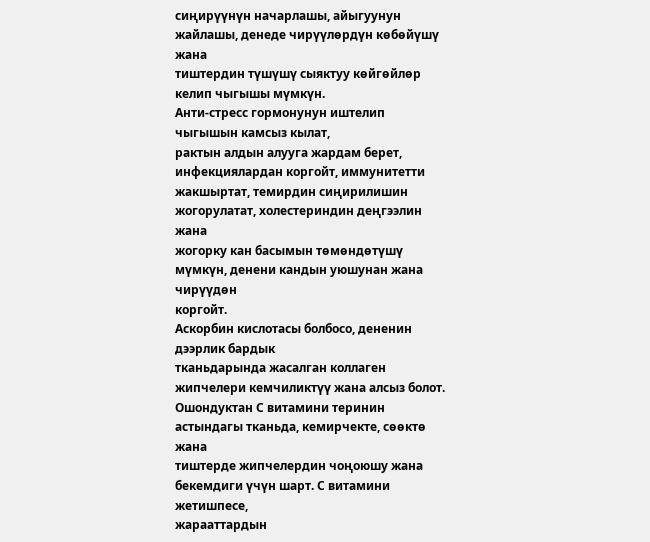сиңирүүнүн начарлашы, айыгуунун жайлашы, денеде чирүүлөрдүн көбөйүшү жана
тиштердин түшүшү сыяктуу көйгөйлөр келип чыгышы мүмкүн.
Анти-стресс гормонунун иштелип чыгышын камсыз кылат,
рактын алдын алууга жардам берет, инфекциялардан коргойт, иммунитетти
жакшыртат, темирдин сиңирилишин жогорулатат, холестериндин деңгээлин жана
жогорку кан басымын төмөндөтүшү мүмкүн, денени кандын уюшунан жана чирүүдөн
коргойт.
Аскорбин кислотасы болбосо, дененин дээрлик бардык
тканьдарында жасалган коллаген жипчелери кемчиликтүү жана алсыз болот.
Ошондуктан С витамини теринин астындагы тканьда, кемирчекте, сөөктө жана
тиштерде жипчелердин чоңоюшу жана бекемдиги үчүн шарт. С витамини жетишпесе,
жарааттардын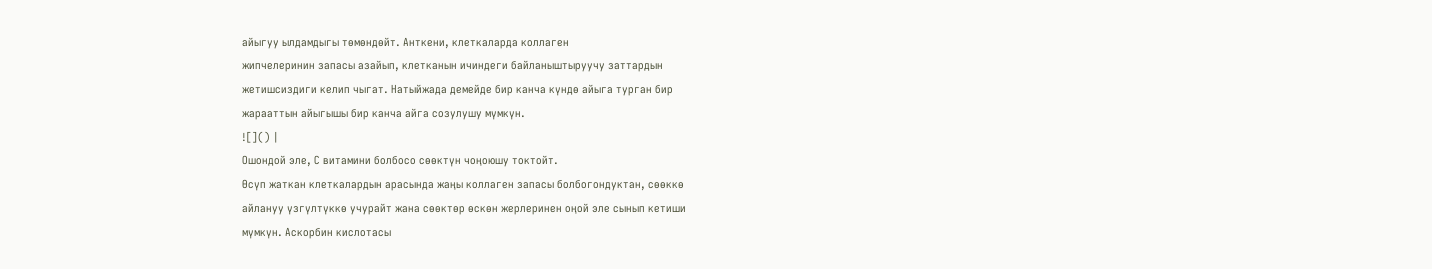айыгуу ылдамдыгы төмөндөйт. Анткени, клеткаларда коллаген
жипчелеринин запасы азайып, клетканын ичиндеги байланыштыруучу заттардын
жетишсиздиги келип чыгат. Натыйжада демейде бир канча күндө айыга турган бир
жарааттын айыгышы бир канча айга созулушу мүмкүн.
![]() |
Ошондой эле, С витамини болбосо сөөктүн чоңоюшу токтойт.
Өсүп жаткан клеткалардын арасында жаңы коллаген запасы болбогондуктан, сөөккө
айлануу үзгүлтүккө учурайт жана сөөктөр өскөн жерлеринен оңой эле сынып кетиши
мүмкүн. Аскорбин кислотасы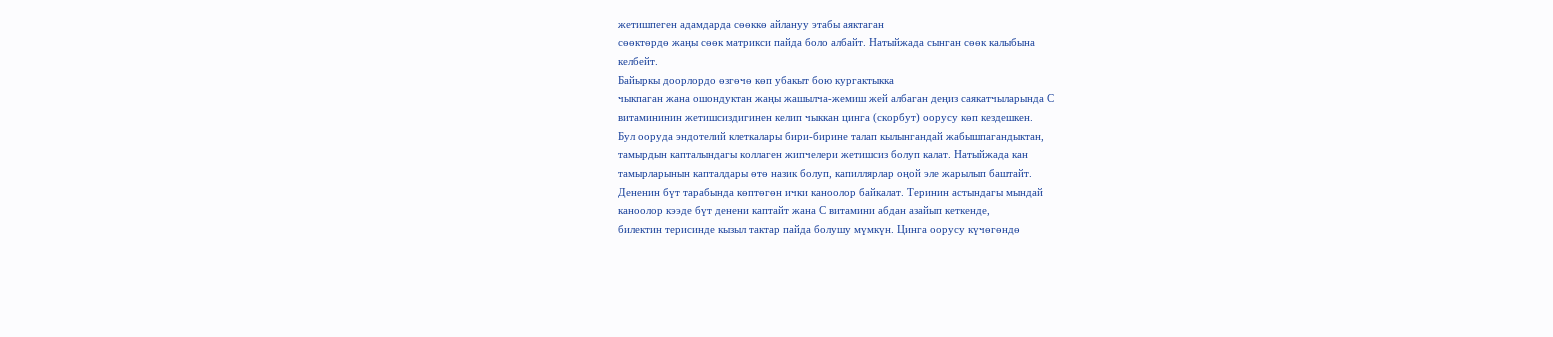жетишпеген адамдарда сөөккө айлануу этабы аяктаган
сөөктөрдө жаңы сөөк матрикси пайда боло албайт. Натыйжада сынган сөөк калыбына
келбейт.
Байыркы доорлордо өзгөчө көп убакыт бою кургактыкка
чыкпаган жана ошондуктан жаңы жашылча-жемиш жей албаган деңиз саякатчыларында С
витамининин жетишсиздигинен келип чыккан цинга (скорбут) оорусу көп кездешкен.
Бул ооруда эндотелий клеткалары бири-бирине талап кылынгандай жабышпагандыктан,
тамырдын капталындагы коллаген жипчелери жетишсиз болуп калат. Натыйжада кан
тамырларынын капталдары өтө назик болуп, капиллярлар оңой эле жарылып баштайт.
Дененин бүт тарабында көптөгөн ички каноолор байкалат. Теринин астындагы мындай
каноолор кээде бүт денени каптайт жана С витамини абдан азайып кеткенде,
билектин терисинде кызыл тактар пайда болушу мүмкүн. Цинга оорусу күчөгөндө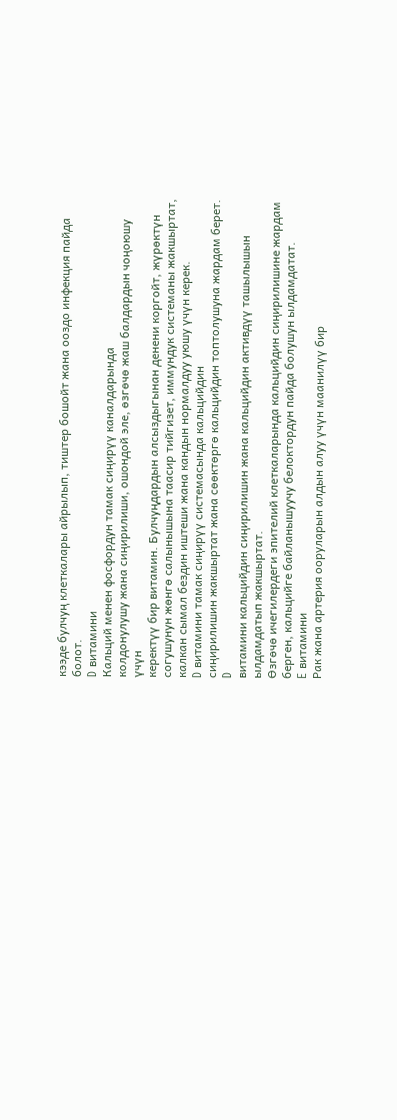кээде булчуң клеткалары айрылып, тиштер бошойт жана ооздо инфекция пайда болот.
D витамини
Кальций менен фосфордун тамак сиңирүү каналдарында
колдонулушу жана сиңирилиши, ошондой эле, өзгөчө жаш балдардын чоңоюшу үчүн
керектүү бир витамин. Булчуңдардын алсыздыгынан денени коргойт, жүрөктүн
согушунун жөнгө салынышына таасир тийгизет, иммундук системаны жакшыртат,
калкан сымал бездин иштеши жана кандын нормалдуу уюшу үчүн керек.
D витамини тамак сиңирүү системасында кальцийдин
сиңирилишин жакшыртат жана сөөктөргө кальцийдин топтолушуна жардам берет. D
витамини кальцийдин сиңирилишин жана кальцийдин активдүү ташылышын ылдамдатып жакшыртат.
Өзгөчө ичегилердеги эпителий клеткаларында кальцийдин сиңирилишине жардам
берген, кальцийге байланышуучу белоктордун пайда болушун ылдамдатат.
E витамини
Рак жана артерия ооруларын алдын алуу үчүн маанилүү бир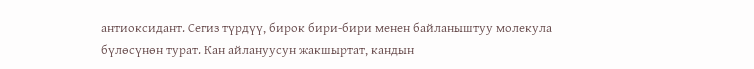антиоксидант. Сегиз түрдүү, бирок бири-бири менен байланыштуу молекула
бүлөсүнөн турат. Кан айлануусун жакшыртат, кандын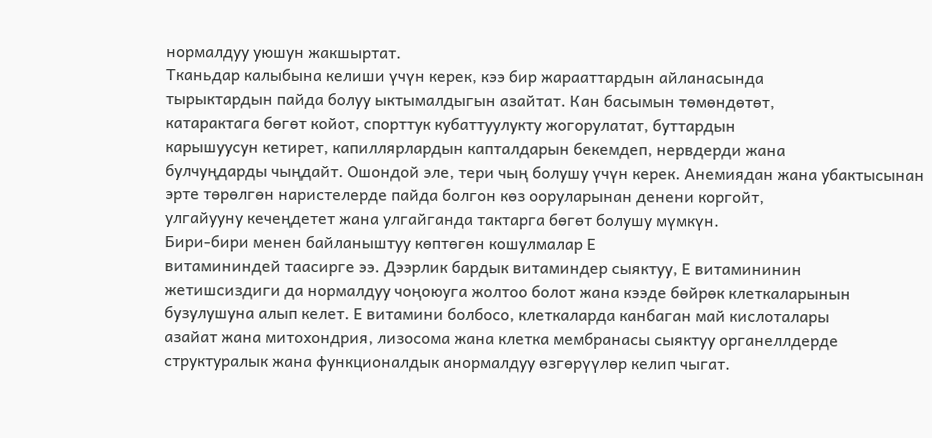нормалдуу уюшун жакшыртат.
Тканьдар калыбына келиши үчүн керек, кээ бир жарааттардын айланасында
тырыктардын пайда болуу ыктымалдыгын азайтат. Кан басымын төмөндөтөт,
катарактага бөгөт койот, спорттук кубаттуулукту жогорулатат, буттардын
карышуусун кетирет, капиллярлардын капталдарын бекемдеп, нервдерди жана
булчуңдарды чыңдайт. Ошондой эле, тери чың болушу үчүн керек. Анемиядан жана убактысынан
эрте төрөлгөн наристелерде пайда болгон көз ооруларынан денени коргойт,
улгайууну кечеңдетет жана улгайганда тактарга бөгөт болушу мүмкүн.
Бири-бири менен байланыштуу көптөгөн кошулмалар Е
витамининдей таасирге ээ. Дээрлик бардык витаминдер сыяктуу, Е витамининин
жетишсиздиги да нормалдуу чоңоюуга жолтоо болот жана кээде бөйрөк клеткаларынын
бузулушуна алып келет. Е витамини болбосо, клеткаларда канбаган май кислоталары
азайат жана митохондрия, лизосома жана клетка мембранасы сыяктуу органеллдерде
структуралык жана функционалдык анормалдуу өзгөрүүлөр келип чыгат.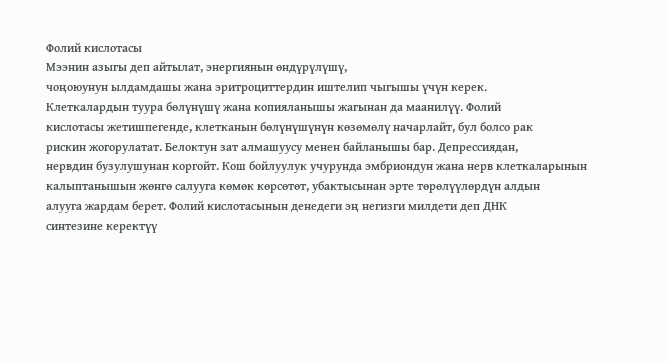Фолий кислотасы
Мээнин азыгы деп айтылат, энергиянын өндүрүлүшү,
чоңоюунун ылдамдашы жана эритроциттердин иштелип чыгышы үчүн керек.
Клеткалардын туура бөлүнүшү жана копияланышы жагынан да маанилүү. Фолий
кислотасы жетишпегенде, клетканын бөлүнүшүнүн көзөмөлү начарлайт, бул болсо рак
рискин жогорулатат. Белоктун зат алмашуусу менен байланышы бар. Депрессиядан,
нервдин бузулушунан коргойт. Кош бойлуулук учурунда эмбриондун жана нерв клеткаларынын
калыптанышын жөнгө салууга көмөк көрсөтөт, убактысынан эрте төрөлүүлөрдүн алдын
алууга жардам берет. Фолий кислотасынын денедеги эң негизги милдети деп ДНК
синтезине керектүү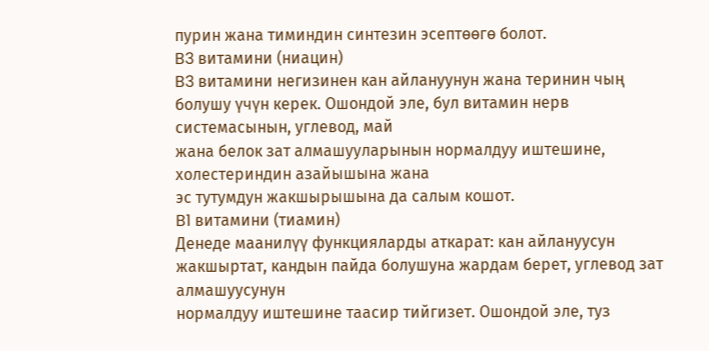пурин жана тиминдин синтезин эсептөөгө болот.
B3 витамини (ниацин)
B3 витамини негизинен кан айлануунун жана теринин чың
болушу үчүн керек. Ошондой эле, бул витамин нерв системасынын, углевод, май
жана белок зат алмашууларынын нормалдуу иштешине, холестериндин азайышына жана
эс тутумдун жакшырышына да салым кошот.
B1 витамини (тиамин)
Денеде маанилүү функцияларды аткарат: кан айлануусун
жакшыртат, кандын пайда болушуна жардам берет, углевод зат алмашуусунун
нормалдуу иштешине таасир тийгизет. Ошондой эле, туз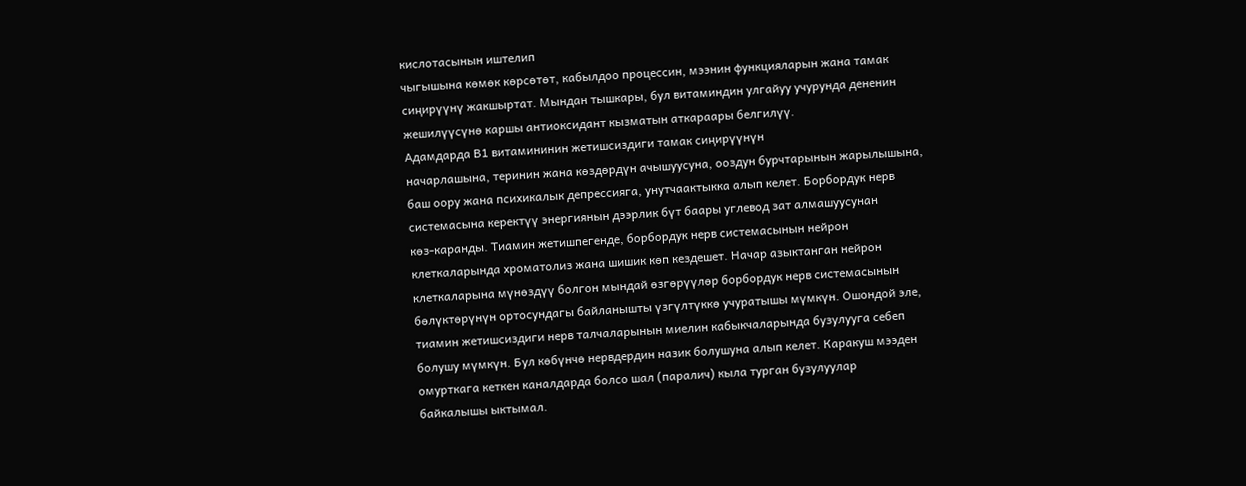кислотасынын иштелип
чыгышына көмөк көрсөтөт, кабылдоо процессин, мээнин функцияларын жана тамак
сиңирүүнү жакшыртат. Мындан тышкары, бул витаминдин улгайуу учурунда дененин
жешилүүсүнө каршы антиоксидант кызматын аткараары белгилүү.
Адамдарда В1 витамининин жетишсиздиги тамак сиңирүүнүн
начарлашына, теринин жана көздөрдүн ачышуусуна, ооздун бурчтарынын жарылышына,
баш оору жана психикалык депрессияга, унутчаактыкка алып келет. Борбордук нерв
системасына керектүү энергиянын дээрлик бүт баары углевод зат алмашуусунан
көз-каранды. Тиамин жетишпегенде, борбордук нерв системасынын нейрон
клеткаларында хроматолиз жана шишик көп кездешет. Начар азыктанган нейрон
клеткаларына мүнөздүү болгон мындай өзгөрүүлөр борбордук нерв системасынын
бөлүктөрүнүн ортосундагы байланышты үзгүлтүккө учуратышы мүмкүн. Ошондой эле,
тиамин жетишсиздиги нерв талчаларынын миелин кабыкчаларында бузулууга себеп
болушу мүмкүн. Бул көбүнчө нервдердин назик болушуна алып келет. Каракуш мээден
омурткага кеткен каналдарда болсо шал (паралич) кыла турган бузулуулар
байкалышы ыктымал.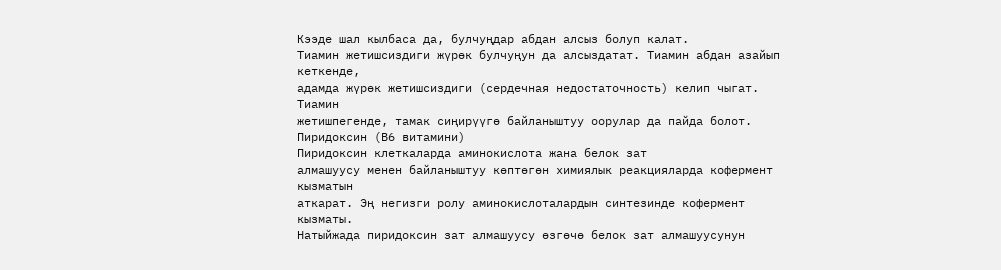Кээде шал кылбаса да, булчуңдар абдан алсыз болуп калат.
Тиамин жетишсиздиги жүрөк булчуңун да алсыздатат. Тиамин абдан азайып кеткенде,
адамда жүрөк жетишсиздиги (сердечная недостаточность) келип чыгат. Тиамин
жетишпегенде, тамак сиңирүүгө байланыштуу оорулар да пайда болот.
Пиридоксин (В6 витамини)
Пиридоксин клеткаларда аминокислота жана белок зат
алмашуусу менен байланыштуу көптөгөн химиялык реакцияларда кофермент кызматын
аткарат. Эң негизги ролу аминокислоталардын синтезинде кофермент кызматы.
Натыйжада пиридоксин зат алмашуусу өзгөчө белок зат алмашуусунун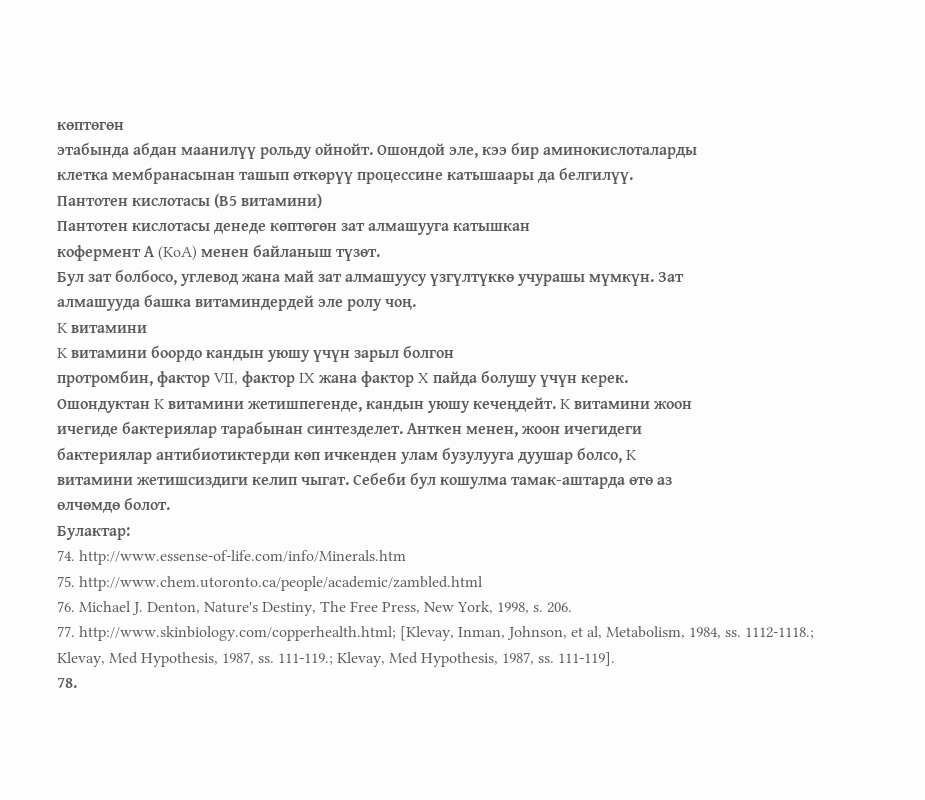көптөгөн
этабында абдан маанилүү рольду ойнойт. Ошондой эле, кээ бир аминокислоталарды
клетка мембранасынан ташып өткөрүү процессине катышаары да белгилүү.
Пантотен кислотасы (В5 витамини)
Пантотен кислотасы денеде көптөгөн зат алмашууга катышкан
кофермент А (KoA) менен байланыш түзөт.
Бул зат болбосо, углевод жана май зат алмашуусу үзгүлтүккө учурашы мүмкүн. Зат
алмашууда башка витаминдердей эле ролу чоң.
K витамини
K витамини боордо кандын уюшу үчүн зарыл болгон
протромбин, фактор VII, фактор IX жана фактор X пайда болушу үчүн керек.
Ошондуктан K витамини жетишпегенде, кандын уюшу кечеңдейт. K витамини жоон
ичегиде бактериялар тарабынан синтезделет. Анткен менен, жоон ичегидеги
бактериялар антибиотиктерди көп ичкенден улам бузулууга дуушар болсо, K
витамини жетишсиздиги келип чыгат. Себеби бул кошулма тамак-аштарда өтө аз
өлчөмдө болот.
Булактар:
74. http://www.essense-of-life.com/info/Minerals.htm
75. http://www.chem.utoronto.ca/people/academic/zambled.html
76. Michael J. Denton, Nature's Destiny, The Free Press, New York, 1998, s. 206.
77. http://www.skinbiology.com/copperhealth.html; [Klevay, Inman, Johnson, et al, Metabolism, 1984, ss. 1112-1118.; Klevay, Med Hypothesis, 1987, ss. 111-119.; Klevay, Med Hypothesis, 1987, ss. 111-119].
78.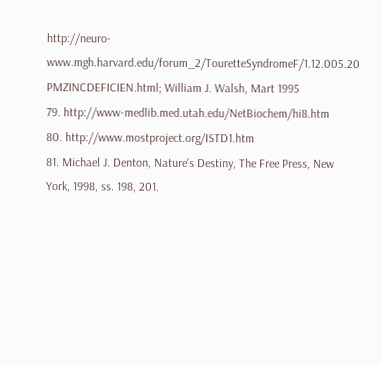http://neuro-www.mgh.harvard.edu/forum_2/TouretteSyndromeF/1.12.005.20
PMZINCDEFICIEN.html; William J. Walsh, Mart 1995
79. http://www-medlib.med.utah.edu/NetBiochem/hi8.htm
80. http://www.mostproject.org/ISTD1.htm
81. Michael J. Denton, Nature's Destiny, The Free Press, New York, 1998, ss. 198, 201.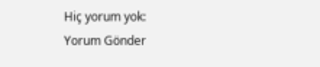Hiç yorum yok:
Yorum Gönder